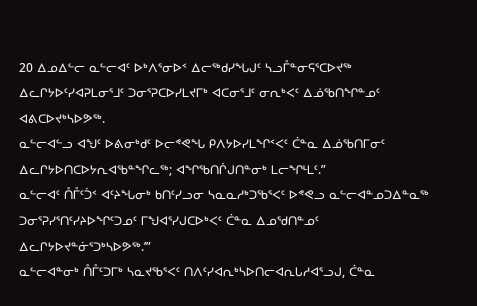20 ᐃᓄᐃᓪᓕ ᓇᓪᓕᐊᑦ ᐅᒃᐱᕐᓂᐅᑉ ᐃᓕᖅᑯᓯᖓᒍᑦ ᓴᓗᒤᓐᓂᕋᕐᑕᐅᔪᖅ ᐃᓚᒋᔭᐅᑦᓯᐊᕈᒪᓂᕐᒧᑦ ᑐᓂᕐᕈᑕᐅᓯᒪᔪᒥᒃ ᐊᑕᓂᕐᒧᑦ ᓂᕆᒃᐸᑦ ᐃᓅᖃᑎᖏᓐᓄᑦ ᐊᕕᑕᐅᔪᒃᓴᐅᕗᖅ.
ᓇᓪᓕᐊᓪᓗ ᐊᖑᑦ ᐅᕕᓂᒃᑯᑦ ᐅᓕᕝᕙᖓ ᑭᐱᔭᐅᓯᒪᖏᑉᐸᑦ ᑖᓐᓇ ᐃᓅᖃᑎᒥᓂᑦ ᐃᓚᒋᔭᐅᑎᑕᐅᔭᕆᐊᖃᓐᖏᓚᖅ; ᐊᖏᖃᑎᒌᒍᑎᓐᓂᒃ ᒪᓕᖏᒻᒪᑦ.”
ᓇᓪᓕᐊᑦ ᑍᒤᑦᑑᑉ ᐊᑦᔨᖓᓂᒃ ᑲᑎᑦᓯᓗᓂ ᓴᓇᓇᓱᒃᑐᖃᕐᐸᑦ ᐅᕝᕙᓗ ᓇᓪᓕᐊᓐᓄᑐᐃᓐᓇᖅ ᑐᓂᕐᕈᓯᕐᑎᑦᓯᔨᐅᖏᑦᑐᓄᑦ ᒥᖑᐊᕐᓯᒍᑕᐅᒃᐸᑦ ᑖᓐᓇ ᐃᓄᖁᑎᓐᓄᑦ ᐃᓚᒋᔭᐅᔪᓐᓃᕐᑐᒃᓴᐅᕗᖅ.’”
ᓇᓪᓕᐊᓐᓂᒃ ᑍᒤᑦᑐᒥᒃ ᓴᓇᔪᖃᕐᐸᑦ ᑎᐱᑦᓯᐊᕆᒃᓴᐅᑎᓕᐊᕆᒐᓱᐊᕐᓗᒍ, ᑖᓐᓇ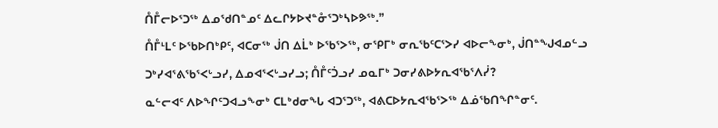ᑍᒤᓕᐅᕐᑐᖅ ᐃᓄᖁᑎᓐᓄᑦ ᐃᓚᒋᔭᐅᔪᓐᓁᕐᑐᒃᓴᐅᕗᖅ.”
ᑍᒤᒻᒪᑦ ᐅᖃᐅᑎᒃᑭᑦ, ᐊᑕᓂᖅ ᒎᑎ ᐃᒫᒃ ᐅᖃᕐᐳᖅ, ᓂᕿᒥᒃ ᓂᕆᖃᑦᑕᕐᐳᓯ ᐊᐅᓕᖕᓂᒃ, ᒎᑎᓐᖑᐊᓄᓪᓗ ᑐᒃᓯᐊᕐᕕᖃᕐᐸᒡᓗᓯ, ᐃᓄᐊᕐᐸᒡᓗᓯᓗ; ᑍᒤᑦᑑᓗᓯ ᓄᓇᒥᒃ ᑐᓂᓯᕕᐅᔭᕆᐊᖃᕐᐱᓰ?
ᓇᓪᓕᐊᑦ ᐱᐅᖏᑦᑐᐊᓗᖕᓂᒃ ᑕᒪᒃᑯᓂᖓ ᐊᑐᕐᑐᖅ, ᐊᕕᑕᐅᔭᕆᐊᖃᕐᐳᖅ ᐃᓅᖃᑎᖏᓐᓂᑦ.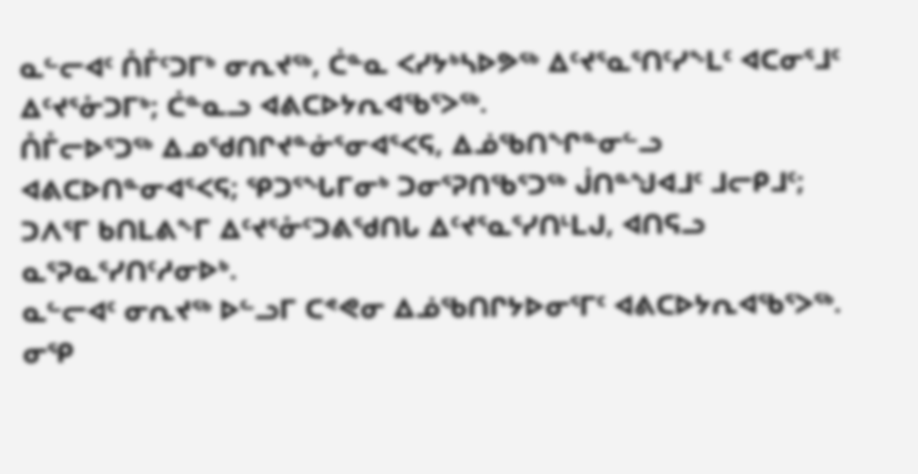ᓇᓪᓕᐊᑦ ᑍᒤᑦᑐᒥᒃ ᓂᕆᔪᖅ, ᑖᓐᓇ ᐸᓯᔭᒃᓴᐅᕗᖅ ᐃᑦᔪᕐᓇᕐᑎᑦᓯᖕᒪᑦ ᐊᑕᓂᕐᒧᑦ ᐃᑦᔪᕐᓁᑐᒥᒃ; ᑖᓐᓇᓗ ᐊᕕᑕᐅᔭᕆᐊᖃᕐᐳᖅ.
ᑍᒤᓕᐅᕐᑐᖅ ᐃᓄᖁᑎᒋᔪᓐᓃᕐᓂᐊᕐᐸᕋ, ᐃᓅᖃᑎᖏᓐᓂᓪᓗ ᐊᕕᑕᐅᑎᓐᓂᐊᕐᐸᕋ; ᕿᑐᕐᖓᒥᓂᒃ ᑐᓂᕐᕈᑎᖃᕐᑐᖅ ᒎᑎᓐᖑᐊᒧᑦ ᒧᓕᑭᒧᑦ; ᑐᐱᕐᒥ ᑲᑎᒪᕕᖕᒥ ᐃᑦᔪᕐᓁᑦᑐᕕᖁᑎᒐ ᐃᑦᔪᕐᓇᕐᓯᑎᒻᒪᒍ, ᐊᑎᕋᓗ ᓇᕐᕈᓇᕐᓯᑎᑦᓱᓂᐅᒃ.
ᓇᓪᓕᐊᑦ ᓂᕆᔪᖅ ᐅᓪᓗᒥ ᑕᕝᕙᓂ ᐃᓅᖃᑎᒋᔭᐅᓂᕐᒥᑦ ᐊᕕᑕᐅᔭᕆᐊᖃᕐᐳᖅ.
ᓂᕿ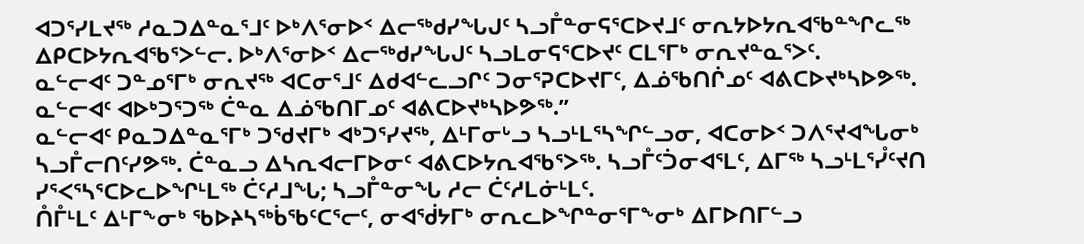ᐊᑐᕐᓯᒪᔪᖅ ᓱᓇᑐᐃᓐᓇᕐᒧᑦ ᐅᒃᐱᕐᓂᐅᑉ ᐃᓕᖅᑯᓯᖓᒍᑦ ᓴᓗᒤᓐᓂᕋᕐᑕᐅᔪᒧᑦ ᓂᕆᔭᐅᔭᕆᐊᖃᓐᖏᓚᖅ ᐃᑭᑕᐅᔭᕆᐊᖃᕐᐳᓪᓕ. ᐅᒃᐱᕐᓂᐅᑉ ᐃᓕᖅᑯᓯᖓᒍᑦ ᓴᓗᒪᓂᕋᕐᑕᐅᔪᑦ ᑕᒪᕐᒥᒃ ᓂᕆᔪᓐᓇᕐᐳᑦ.
ᓇᓪᓕᐊᑦ ᑐᓐᓄᕐᒥᒃ ᓂᕆᔪᖅ ᐊᑕᓂᕐᒧᑦ ᐃᑯᐊᓪᓚᓗᒋᑦ ᑐᓂᕐᕈᑕᐅᔪᒥᑦ, ᐃᓅᖃᑎᒌᓄᑦ ᐊᕕᑕᐅᔪᒃᓴᐅᕗᖅ.
ᓇᓪᓕᐊᑦ ᐊᐅᒃᑐᕐᑐᖅ ᑖᓐᓇ ᐃᓅᖃᑎᒥᓄᑦ ᐊᕕᑕᐅᔪᒃᓴᐅᕗᖅ.”
ᓇᓪᓕᐊᑦ ᑭᓇᑐᐃᓐᓇᕐᒥᒃ ᑐᖁᔪᒥᒃ ᐊᒃᑐᕐᓯᔪᖅ, ᐃᒻᒥᓂᒡᓗ ᓴᓗᒻᒪᕐᓴᖏᓪᓗᓂ, ᐊᑕᓂᐅᑉ ᑐᐱᕐᔪᐊᖓᓂᒃ ᓴᓗᒤᓕᑎᑦᓯᕗᖅ. ᑖᓐᓇᓗ ᐃᓴᕆᐊᓕᒥᐅᓂᑦ ᐊᕕᑕᐅᔭᕆᐊᖃᕐᐳᖅ. ᓴᓗᒤᑦᑑᓂᐊᕐᒪᑦ, ᐃᒥᖅ ᓴᓗᒻᒪᕐᓮᑦᔪᑎ ᓯᕐᐸᕐᓴᕐᑕᐅᓚᐅᖏᒻᒪᖅ ᑖᑦᓱᒧᖓ; ᓴᓗᒤᓐᓂᖓ ᓱᓕ ᑖᑦᓱᒪᓃᒻᒪᑦ.
ᑍᒤᒻᒪᑦ ᐃᒻᒥᖕᓂᒃ ᖃᐅᔨᓴᖅᑳᖃᑦᑕᕐᓕᑦ, ᓂᐊᖂᔭᒥᒃ ᓂᕆᓚᐅᖏᓐᓂᕐᒥᖕᓂᒃ ᐃᒥᐅᑎᒥᓪᓗ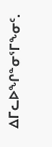ᐃᒥᓚᐅᖏᓐᓂᕐᒥᖕᓂᑦ.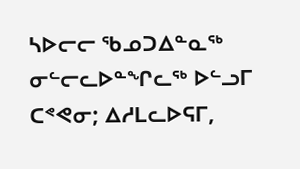ᓴᐅᓕᓕ ᖃᓄᑐᐃᓐᓇᖅ ᓂᓪᓕᓚᐅᓐᖏᓚᖅ ᐅᓪᓗᒥ ᑕᕝᕙᓂ; ᐃᓱᒪᓚᐅᕋᒥ,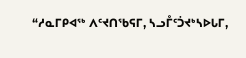“ᓱᓇᒥᑭᐊᖅ ᐱᑦᔪᑎᖃᕋᒥ, ᓴᓗᒤᑦᑑᔪᒃᓴᐅᒐᒥ,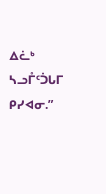ᐃᓛᒃ ᓴᓗᒤᑦᑑᒐᒥ ᑭᓯᐊᓂ.”